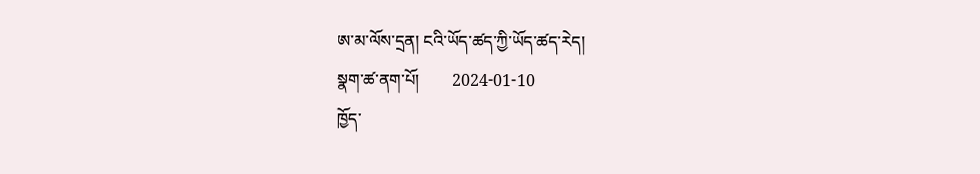ཨ་མ་ལོས་དྲན། ངའི་ཡོད་ཚད་ཀྱི་ཡོད་ཚད་རེད།
སྣག་ཚ་ནག་པོ།        2024-01-10
ཁྱོད་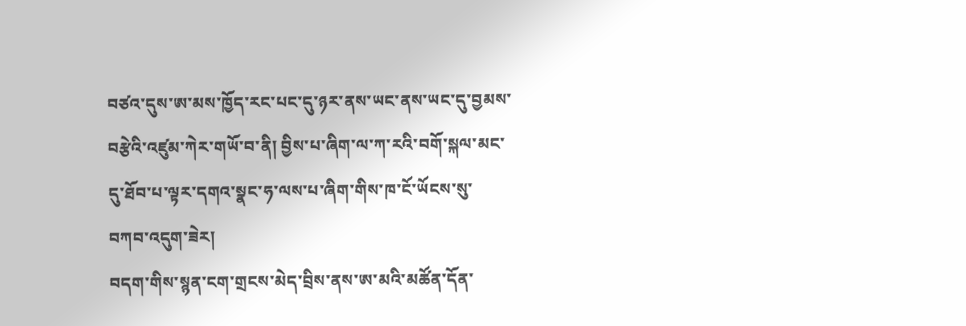བཙའ་དུས་ཨ་མས་ཁྱོད་རང་པང་དུ་ཉར་ནས་ཡང་ནས་ཡང་དུ་བྱམས་བརྩེའི་འཛུམ་ཀེར་གཡོ་བ་ནི། བྱིས་པ་ཞིག་ལ་ཀ་རའི་བགོ་སྐལ་མང་དུ་ཐོབ་པ་ལྟར་དགའ་སྣང་ཧ་ལས་པ་ཞིག་གིས་ཁ་ངོ་ཡོངས་སུ་བཀབ་འདུག་ཟེར།
བདག་གིས་སྙན་ངག་གྲངས་མེད་བྲིས་ནས་ཨ་མའི་མཚོན་དོན་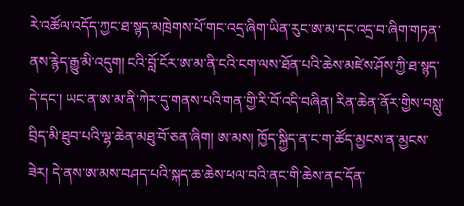རེ་འཚོལ་འདོད་ཀྱང་ཐ་སྙད་མཁྲེགས་པོ་གང་འདྲ་ཞིག་ཡིན་རུང་ཨ་མ་དང་འདྲ་བ་ཞིག་གཏན་ནས་རྙེད་རྒྱུ་མི་འདུག། ངའི་བློ་ངོར་ཨ་མ་ནི་ངའི་ངག་ལས་ཐོན་པའི་ཆེས་མཛེས་ཤོས་ཀྱི་ཐ་སྙད་དེ་དང་། ཡང་ན་ཨ་མ་ནི་ཀེར་དུ་གནས་པའི་གན་གྱི་རི་བོ་འདི་བཞིན། རིན་ཆེན་ནོར་གྱིས་བསླུ་བྲིད་མི་ཐུབ་པའི་ལྷ་ཆེན་མཐུ་བོ་ཅན་ཞིག། ཨ་མས། ཁྱོད་སྐྱིད་ན་ང་ག་ཚོད་མྱངས་ན་མྱངས་ཟེར། དེ་ནས་ཨ་མས་བཤད་པའི་སྐད་ཆ་ཆེས་ཕལ་བའི་ནང་གི་ཆེས་ནང་དོན་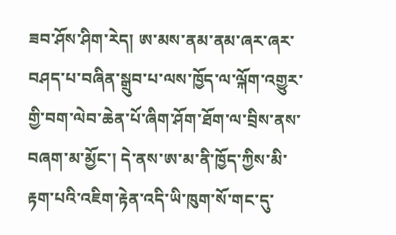ཟབ་ཤོས་ཤིག་རེད། ཨ་མས་ནམ་ནམ་ཞར་ཞར་བཤད་པ་བཞིན་སྒྲུབ་པ་ལས་ཁྱོད་ལ་ལྐོག་འགྱུར་གྱི་བག་ལེབ་ཆེན་པོ་ཞིག་ཤོག་ཐོག་ལ་བྲིས་ནས་བཞག་མ་མྱོང་། དེ་ནས་ཨ་མ་ནི་ཁྱོད་ཀྱིས་མི་རྟག་པའི་འཇིག་རྟེན་འདི་ཡི་ཁུག་སོ་གང་དུ་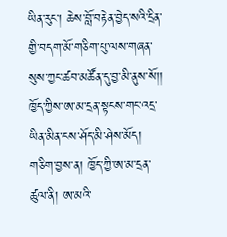ཡིན་རུང་། ཆེས་བློ་བརྟེན་བྱེད་སའི་དྲིན་གྱི་བདག་མོ་གཅིག་པུ་ལས་གཞན་སུས་ཀྱང་ཚབ་མཚོན་དུ་བྱ་མི་ནུས་སོ།།
ཁྱོད་ཀྱིས་ཨ་མ་དྲན་སྟངས་གང་འདྲ་ཡིན་མིན་ངས་ཤོད་མི་ཤེས་མོད། གཅིག་བྱས་ན། ཁྱོད་ཀྱི་ཨ་མ་དྲན་ཚུལ་ནི། ཨ་མའི་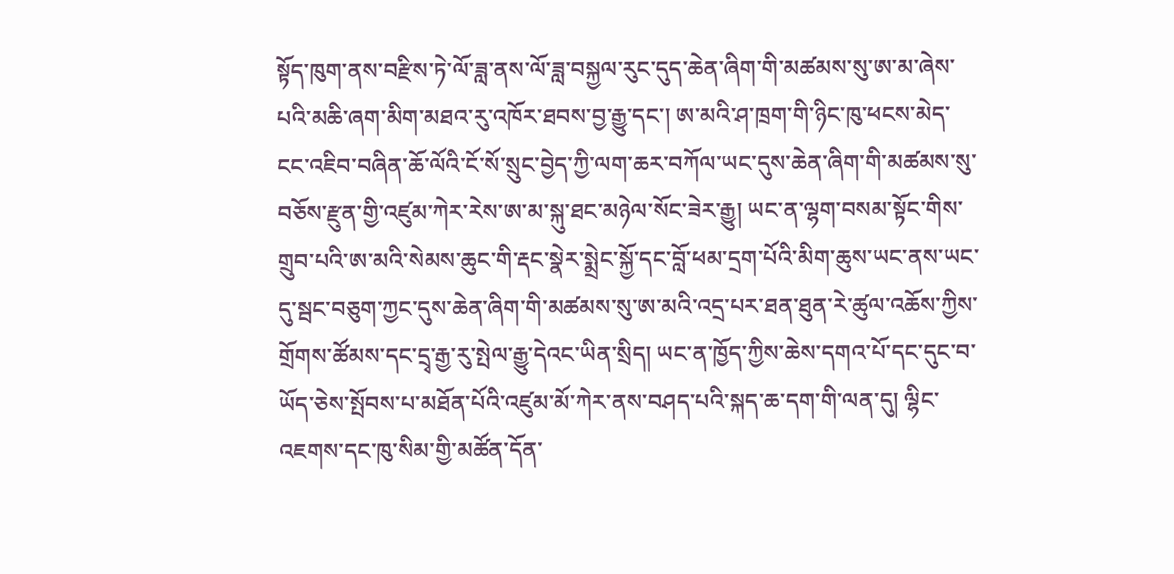སྟོད་ཁུག་ནས་བརྫིས་ཏེ་ལོ་ཟླ་ནས་ལོ་ཟླ་བསྐྱལ་རུང་དུད་ཆེན་ཞིག་གི་མཚམས་སུ་ཨ་མ་ཞེས་པའི་མཆི་ཞག་མིག་མཐའ་རུ་འཁོར་ཐབས་བྱ་རྒྱུ་དང་། ཨ་མའི་ཤ་ཁྲག་གི་ཉིང་ཁུ་ཕངས་མེད་ངང་འཇིབ་བཞིན་ཆོ་ལོའི་ངོ་སོ་སྲུང་བྱེད་ཀྱི་ལག་ཆར་བཀོལ་ཡང་དུས་ཆེན་ཞིག་གི་མཚམས་སུ་བཅོས་རྫུན་གྱི་འཛུམ་ཀེར་རེས་ཨ་མ་སྐུ་ཐང་མཉེལ་སོང་ཟེར་རྒྱུ། ཡང་ན་ལྷག་བསམ་སྟོང་གིས་གྲུབ་པའི་ཨ་མའི་སེམས་ཆུང་གི་རྡང་སྣེར་སྨྲེང་སྐྱོ་དང་བློ་ཕམ་དྲག་པོའི་མིག་ཆུས་ཡང་ནས་ཡང་དུ་སྦང་བཅུག་ཀྱང་དུས་ཆེན་ཞིག་གི་མཚམས་སུ་ཨ་མའི་འདྲ་པར་ཐན་ཐུན་རེ་ཚུལ་འཆོས་ཀྱིས་གྲོགས་ཚོམས་དང་དྲྭ་རྒྱ་རུ་སྤེལ་རྒྱུ་དེའང་ཡིན་སྲིད། ཡང་ན་ཁྱོད་ཀྱིས་ཆེས་དགའ་པོ་དང་དུང་བ་ཡོད་ཅེས་སྤོབས་པ་མཐོན་པོའི་འཛུམ་མོ་ཀེར་ནས་བཤད་པའི་སྐད་ཆ་དག་གི་ལན་དུ། ལྷིང་འཇགས་དང་ཁུ་སིམ་གྱི་མཚོན་དོན་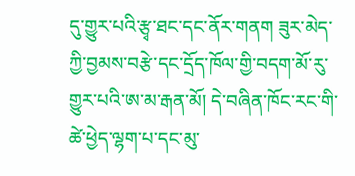དུ་གྱུར་པའི་རྩྭ་ཐང་དང་ནོར་གནག ཟུར་མེད་ཀྱི་བྱམས་བརྩེ་དང་དྲོད་ཁོལ་གྱི་བདག་མོ་རུ་གྱུར་པའི་ཨ་མ་རྒན་མོ། དེ་བཞིན་ཁོང་རང་གི་ཚེ་ཕྱེད་ལྷག་པ་དང་མུ་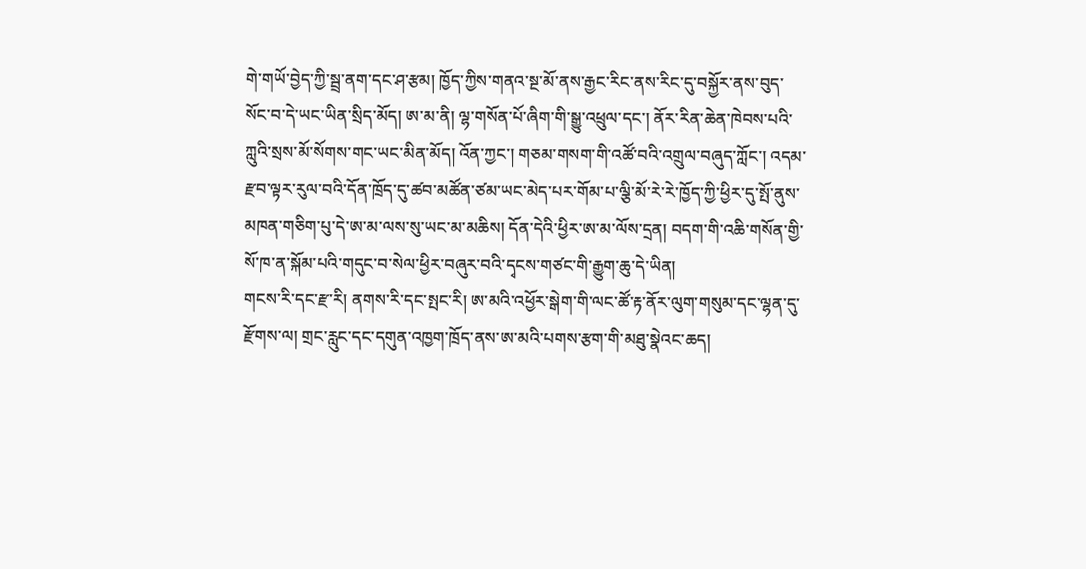གེ་གཡོ་བྱེད་ཀྱི་སྦྲ་ནག་དང་ཤ་རྩམ། ཁྱོད་ཀྱིས་གནའ་སྔ་མོ་ནས་རྒྱང་རིང་ནས་རིང་དུ་བསྐྱོར་ནས་བུད་སོང་བ་དེ་ཡང་ཡིན་སྲིད་མོད། ཨ་མ་ནི། ལྷ་གསོན་པོ་ཞིག་གི་སྒྱུ་འཕྲུལ་དང་། ནོར་རིན་ཆེན་ཁེབས་པའི་ཀླུའི་སྲས་མོ་སོགས་གང་ཡང་མིན་མོད། འོན་ཀྱང་། གཅམ་གསག་གི་འཚོ་བའི་འགྲུལ་བཞུད་ཀློང་། འདམ་རྫབ་ལྟར་རུལ་བའི་དོན་ཁྲོད་དུ་ཚབ་མཚོན་ཙམ་ཡང་མེད་པར་གོམ་པ་ལྕི་མོ་རེ་རེ་ཁྱོད་ཀྱི་ཕྱིར་དུ་སྤོ་ནུས་མཁན་གཅིག་པུ་དེ་ཨ་མ་ལས་སུ་ཡང་མ་མཆིས། དོན་དེའི་ཕྱིར་ཨ་མ་ལོས་དྲན། བདག་གི་འཆི་གསོན་གྱི་སོ་ཁ་ན་སྐོམ་པའི་གདུང་བ་སེལ་ཕྱིར་བཞུར་བའི་དྭངས་གཙང་གི་རྒྱུག་ཆུ་དེ་ཡིན།
གངས་རི་དང་རྫ་རི། ནགས་རི་དང་སྤང་རི། ཨ་མའི་འཕྱོར་སྒེག་གི་ལང་ཚོ་རྟ་ནོར་ལུག་གསུམ་དང་ལྷན་དུ་རྫོགས་ལ། གྲང་རླུང་དང་དགུན་འཁྱག་ཁྲོད་ནས་ཨ་མའི་པགས་རྩག་གི་མཐུ་སྣེའང་ཆད།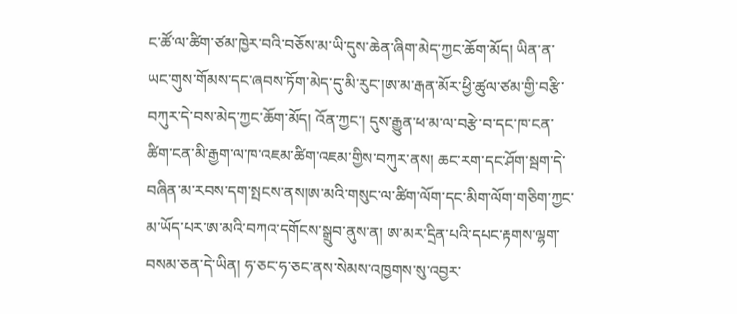ང་ཚོ་ལ་ཚིག་ཙམ་ཁྱེར་བའི་བཅོས་མ་ཡི་དུས་ཆེན་ཞིག་མེད་ཀྱང་ཆོག་མོད། ཡིན་ན་ཡང་གུས་གོམས་དང་ཞབས་ཏོག་མེད་དུ་མི་རུང་།ཨ་མ་རྒན་མོར་ཕྱི་ཚུལ་ཙམ་གྱི་བརྩི་བཀུར་དེ་བས་མེད་ཀྱང་ཆོག་མོད། འོན་ཀྱང་། དུས་རྒྱུན་ཕ་མ་ལ་བརྩེ་བ་དང་ཁ་ངན་ཚིག་ངན་མི་རྒྱག་ལ་ཁ་འཇམ་ཚིག་འཇམ་གྱིས་བཀུར་ནས། ཆང་རག་དང་ཤོག་སྦག་དེ་བཞིན་མ་རབས་དག་སྤངས་ནས།ཨ་མའི་གསུང་ལ་ཚིག་ལོག་དང་མིག་ལོག་གཅིག་ཀྱང་མ་ཡོད་པར་ཨ་མའི་བཀའ་དགོངས་སྒྲུབ་ནུས་ན། ཨ་མར་དྲིན་པའི་དཔང་རྟགས་ལྷག་བསམ་ཅན་དེ་ཡིན། ཧ་ཅང་ཧ་ཅང་ནས་སེམས་འཁྱགས་སུ་འབྱར་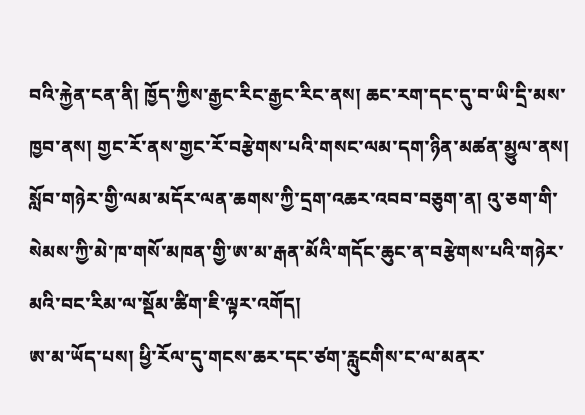བའི་རྐྱེན་ངན་ནི། ཁྱོད་ཀྱིས་རྒྱང་རིང་རྒྱང་རིང་ནས། ཆང་རག་དང་དུ་བ་ཡི་དྲི་མས་ཁྱབ་ནས། གྱང་རོ་ནས་གྱང་རོ་བརྩེགས་པའི་གསང་ལམ་དག་ཉིན་མཚན་མྱུལ་ནས། སློབ་གཉེར་གྱི་ལམ་མདོར་ལན་ཆགས་ཀྱི་དྲག་འཆར་འབབ་བཅུག་ན། འུ་ཅག་གི་སེམས་ཀྱི་མེ་ཁ་གསོ་མཁན་གྱི་ཨ་མ་རྒན་མོའི་གདོང་ཆུང་ན་བརྩེགས་པའི་གཉེར་མའི་བང་རིམ་ལ་སྡོམ་ཚིག་ཇི་ལྟར་འགོད།
ཨ་མ་ཡོད་པས། ཕྱི་རོལ་དུ་གངས་ཆར་དང་ཙག་རླུངགིས་ང་ལ་མནར་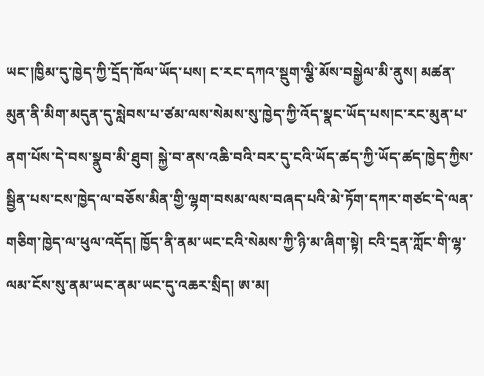ཡང་།ཁྱིམ་དུ་ཁྱེད་ཀྱི་དྲོད་ཁོལ་ཡོད་པས། ང་རང་དཀའ་སྡུག་ལྕི་མོས་བསྒྱེལ་མི་ནུས། མཚན་མུན་ནི་མིག་མདུན་དུ་སླེབས་པ་ཙམ་ལས་སེམས་སུ་ཁྱེད་ཀྱི་འོད་སྣང་ཡོད་པས།ང་རང་མུན་པ་ནག་པོས་དེ་བས་སྣུབ་མི་ཐུབ། སྐྱེ་བ་ནས་འཆི་བའི་བར་དུ་ངའི་ཡོད་ཚད་ཀྱི་ཡོད་ཚད་ཁྱེད་ཀྱིས་སྦྱིན་པས་ངས་ཁྱེད་ལ་བཅོས་མིན་གྱི་ལྷག་བསམ་ལས་བཞད་པའི་མེ་ཏོག་དཀར་གཙང་དེ་ལན་གཅིག་ཁྱེད་ལ་ཕུལ་འདོད། ཁྱོད་ནི་ནམ་ཡང་ངའི་སེམས་ཀྱི་ཉི་མ་ཞིག་སྟེ། ངའི་དྲན་ཀློང་གི་ལྷ་ལམ་ངོས་སུ་ནམ་ཡང་ནམ་ཡང་དུ་འཆར་སྲིད། ཨ་མ།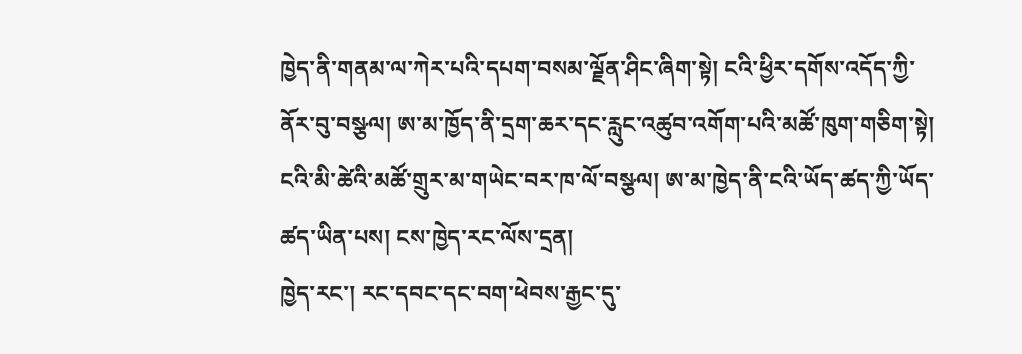ཁྱེད་ནི་གནམ་ལ་ཀེར་པའི་དཔག་བསམ་ལྗོན་ཤིང་ཞིག་སྟེ། ངའི་ཕྱིར་དགོས་འདོད་ཀྱི་ནོར་བུ་བསྩལ། ཨ་མ་ཁྱོད་ནི་དྲག་ཆར་དང་རླུང་འཚུབ་འགོག་པའི་མཚོ་ཁུག་གཅིག་སྟེ། ངའི་མི་ཚེའི་མཚོ་གྲུར་མ་གཡེང་བར་ཁ་ལོ་བསྩལ། ཨ་མ་ཁྱེད་ནི་ངའི་ཡོད་ཚད་ཀྱི་ཡོད་ཚད་ཡིན་པས། ངས་ཁྱེད་རང་ལོས་དྲན།
ཁྱེད་རང་། རང་དབང་དང་བག་ཕེབས་རྒྱང་དུ་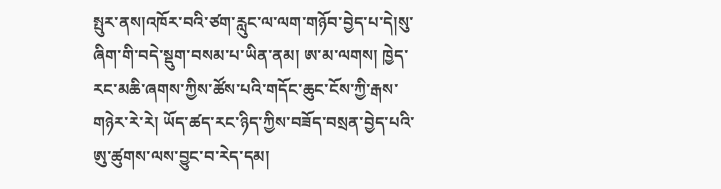སྤུར་ནས།འཁོར་བའི་ཙག་རླུང་ལ་ལག་གཉོབ་བྱེད་པ་དེ།སུ་ཞིག་གི་བདེ་སྡུག་བསམ་པ་ཡིན་ནམ། ཨ་མ་ལགས། ཁྱེད་རང་མཆི་ཞགས་ཀྱིས་ཚོས་པའི་གདོང་ཆུང་ངོས་ཀྱི་རྒས་གཉེར་རེ་རེ། ཡོད་ཚད་རང་ཉིད་ཀྱིས་བཟོད་བསྲན་བྱེད་པའི་ཨུ་ཚུགས་ལས་བྱུང་བ་རེད་དམ།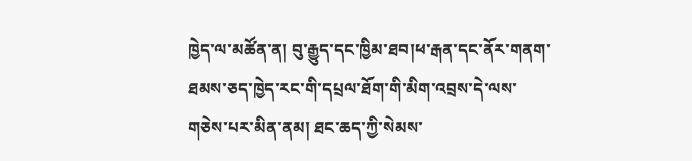ཁྱེད་ལ་མཚོན་ན། བུ་རྒྱུད་དང་ཁྱིམ་ཐབ།ཕ་རྒན་དང་ནོར་གནག་ཐམས་ཅད་ཁྱེད་རང་གི་དཔྲལ་ཐོག་གི་མིག་འབྲས་དེ་ལས་གཅེས་པར་མིན་ནམ། ཐང་ཆད་ཀྱི་སེམས་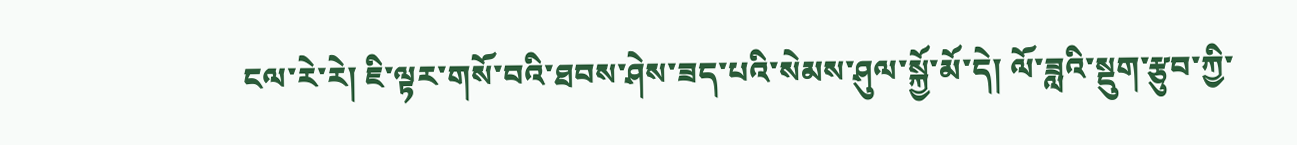ངལ་རེ་རེ། ཇི་ལྟར་གསོ་བའི་ཐབས་ཤེས་ཟད་པའི་སེམས་ཤུལ་སྐྱོ་མོ་དེ། ལོ་ཟླའི་སྡུག་རྩུབ་ཀྱི་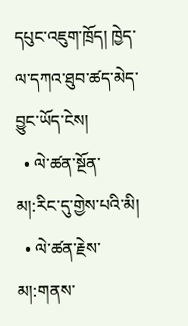དཔུང་འཇུག་ཁྲོད། ཁྱེད་ལ་དཀའ་ཐུབ་ཚད་མེད་བྱུང་ཡོད་ངེས།
  • ལེ་ཚན་སྔོན་མ།:རིང་དུ་གྱེས་པའི་མི།
  • ལེ་ཚན་རྗེས་མ།:གནས་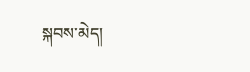སྐབས་མེད།